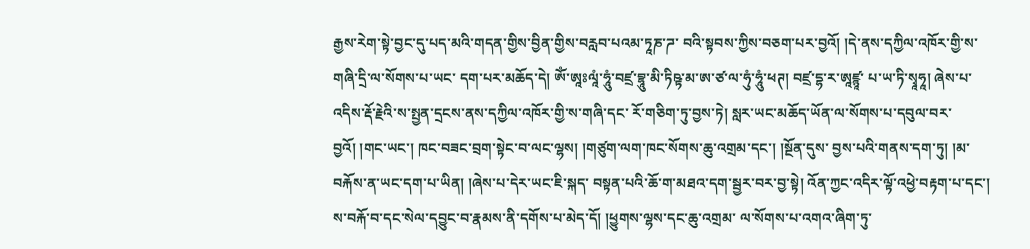རྒྱས་རེག་སྟེ་བྱང་དུ་པད་མའི་གདན་གྱིས་བྱིན་གྱིས་བརླབ་པའམ་ཏཱཎ་ཌ་ བའི་སྟབས་ཀྱིས་བཅག་པར་བྱའོ། །དེ་ནས་དཀྱིལ་འཁོར་གྱི་ས་གཞི་དྲི་ལ་སོགས་པ་ཡང་ དག་པར་མཆོད་དེ། ཨོཾ་ཨཱཿལཱཾ་ཧཱུཾ་བཛྲ་བྷཱུ་མི་ཏིཥྟ་མ་ཨ་ཙ་ལ་ཧུཾ་ཧཱུཾ་ཕཊ། བཛྲ་དྷ་ར་ཨཱཛྙཱ་ པ་ཡ་ཏི་སྭཱཧཱ། ཞེས་པ་འདིས་རྡོ་རྗེའི་ས་སྤྱན་དྲངས་ནས་དཀྱིལ་འཁོར་གྱི་ས་གཞི་དང་ རོ་གཅིག་ཏུ་བྱས་ཏེ། སླར་ཡང་མཆོད་ཡོན་ལ་སོགས་པ་དབུལ་བར་བྱའོ། །གང་ཡང་། ཁང་བཟང་བྲག་སྟེང་བ་ལང་ལྷས། །གཙུག་ལག་ཁང་སོགས་ཆུ་འགྲམ་དང་། །སྔོན་དུས་ བྱས་པའི་གནས་དག་ཏུ། །མ་བརྐོས་ན་ཡང་དག་པ་ཡིན། །ཞེས་པ་དེར་ཡང་ཇི་སྐད་ བསྟན་པའི་ཆོ་ག་མཐའ་དག་སྦྱར་བར་བྱ་སྟེ། འོན་ཀྱང་འདིར་ལྟོ་འཕྱེ་བརྟག་པ་དང་། ས་བརྐོ་བ་དང་སེལ་དབྱུང་བ་རྣམས་ནི་དགོས་པ་མེད་དོ། །ཕྱུགས་ལྷས་དང་ཆུ་འགྲམ་ ལ་སོགས་པ་འགའ་ཞིག་ཏུ་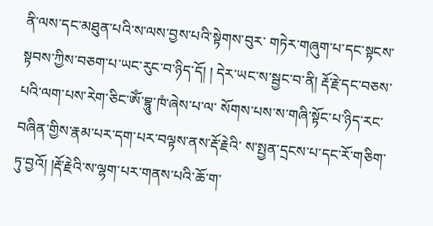ནི་ལས་དང་མཐུན་པའི་ས་ལས་བྱས་པའི་སྟེགས་བུར་ གཏེར་གཞུག་པ་དང་སྟངས་སྟབས་ཀྱིས་བཅག་པ་ཡང་རུང་བ་ཉིད་དོ། ། དེར་ཡང་ས་སྦྱང་བ་ནི། རྡོ་རྗེ་དང་བཅས་པའི་ལག་པས་རེག་ཅིང་ཨོཾ་བྷཱུ་ཁཾ་ཞེས་པ་ལ་ སོགས་པས་ས་གཞི་སྟོང་པ་ཉིད་རང་བཞིན་གྱིས་རྣམ་པར་དག་པར་བལྟས་ནས་རྡོ་རྗེའི་ ས་སྤྱན་དྲངས་པ་དང་རོ་གཅིག་ཏུ་བྱའོ། །རྡོ་རྗེའི་ས་ལྷག་པར་གནས་པའི་ཆོ་ག་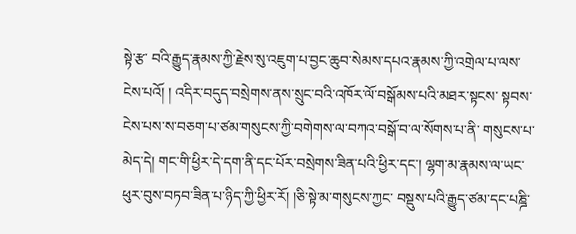སྟེ་རྩ་ བའི་རྒྱུད་རྣམས་ཀྱི་རྗེས་སུ་འཇུག་པ་བྱང་ཆུབ་སེམས་དཔའ་རྣམས་ཀྱི་འགྲེལ་པ་ལས་ ངེས་པའོ། ། འདིར་བདུད་བསྲེགས་ནས་སྲུང་བའི་འཁོར་ལོ་བསྒོམས་པའི་མཐར་སྟངས་ སྟབས་ངེས་པས་ས་བཅག་པ་ཙམ་གསུངས་ཀྱི་བགེགས་ལ་བཀའ་བསྒོ་བ་ལ་སོགས་པ་ནི་ གསུངས་པ་མེད་དེ། གང་གི་ཕྱིར་དེ་དག་ནི་དང་པོར་བསྲེགས་ཟིན་པའི་ཕྱིར་དང་། ལྷག་མ་རྣམས་ལ་ཡང་ཕུར་བུས་བཏབ་ཟིན་པ་ཉིད་ཀྱི་ཕྱིར་རོ། །ཅི་སྟེ་མ་གསུངས་ཀྱང་ བསྡུས་པའི་རྒྱུད་ཙམ་དང་པཎྜི་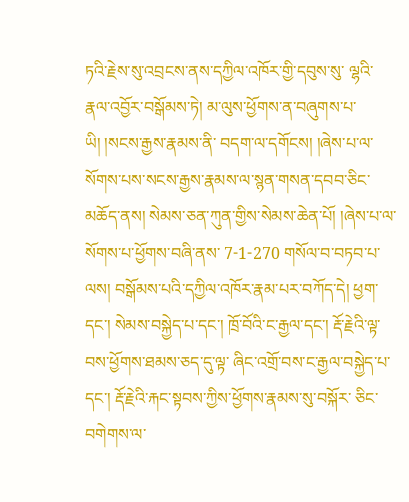ཏའི་རྗེས་སུ་འབྲངས་ནས་དཀྱིལ་འཁོར་གྱི་དབུས་སུ་ ལྷའི་རྣལ་འབྱོར་བསྒོམས་ཏེ། མ་ལུས་ཕྱོགས་ན་བཞུགས་པ་ཡི། །སངས་རྒྱས་རྣམས་ནི་ བདག་ལ་དགོངས། །ཞེས་པ་ལ་སོགས་པས་སངས་རྒྱས་རྣམས་ལ་སྙན་གསན་དབབ་ཅིང་ མཆོད་ནས། སེམས་ཅན་ཀུན་གྱིས་སེམས་ཆེན་པོ། །ཞེས་པ་ལ་སོགས་པ་ཕྱོགས་བཞི་ནས་ 7-1-270 གསོལ་བ་བཏབ་པ་ལས། བསྒོམས་པའི་དཀྱིལ་འཁོར་རྣམ་པར་བཀོད་དེ། ཕྱག་དང་། སེམས་བསྐྱེད་པ་དང་། ཁྲོ་བོའི་ང་རྒྱལ་དང་། རྡོ་རྗེའི་ལྟ་བས་ཕྱོགས་ཐམས་ཅད་དུ་ལྟ་ ཞིང་འགྲོ་བས་ང་རྒྱལ་བསྐྱེད་པ་དང་། རྡོ་རྗེའི་རྐང་སྟབས་ཀྱིས་ཕྱོགས་རྣམས་སུ་བསྐོར་ ཅིང་བགེགས་ལ་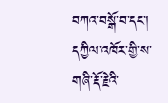བཀའ་བསྒོ་བ་དང་། དཀྱིལ་འཁོར་གྱི་ས་གཞི་རྡོ་རྗེའི་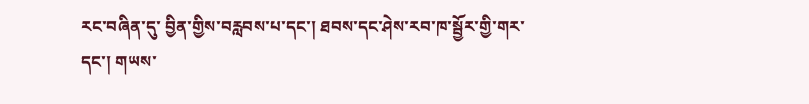རང་བཞིན་དུ་ བྱིན་གྱིས་བརླབས་པ་དང་། ཐབས་དང་ཤེས་རབ་ཁ་སྦྱོར་གྱི་གར་དང་། གཡས་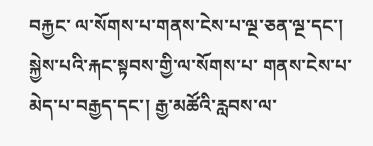བརྐྱང་ ལ་སོགས་པ་གནས་ངེས་པ་ལྔ་ཅན་ལྔ་དང་། སྐྱེས་པའི་རྐང་སྟབས་གྱི་ལ་སོགས་པ་ གནས་ངེས་པ་མེད་པ་བརྒྱད་དང་། རྒྱ་མཚོའི་རླབས་ལ་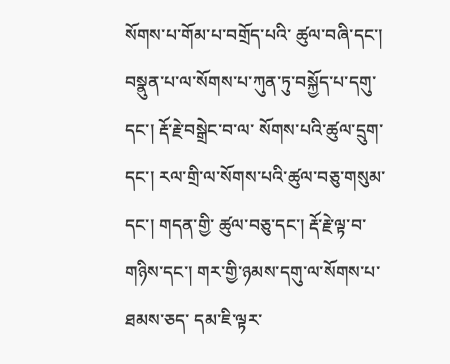སོགས་པ་གོམ་པ་བགྲོད་པའི་ ཚུལ་བཞི་དང་། བསྣུན་པ་ལ་སོགས་པ་ཀུན་ཏུ་བསྐྱོད་པ་དགུ་དང་། རྡོ་རྗེ་བསྒྲེང་བ་ལ་ སོགས་པའི་ཚུལ་དྲུག་དང་། རལ་གྲི་ལ་སོགས་པའི་ཚུལ་བཅུ་གསུམ་དང་། གདན་གྱི་ ཚུལ་བཅུ་དང་། རྡོ་རྗེ་ལྟ་བ་གཉིས་དང་། གར་གྱི་ཉམས་དགུ་ལ་སོགས་པ་ཐམས་ཅད་ དམ་ཇི་ལྟར་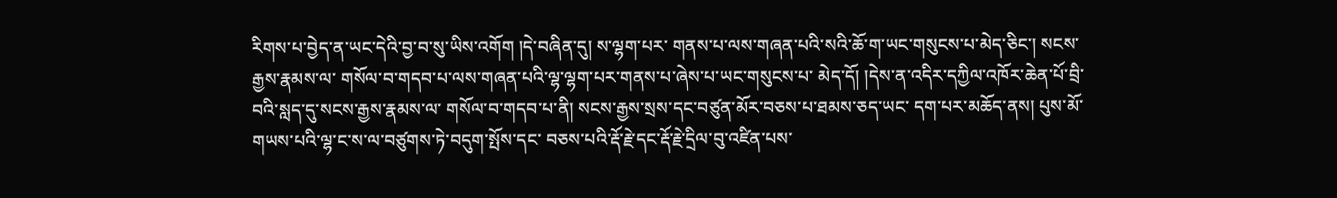རིགས་པ་བྱེད་ན་ཡང་དེའི་བྱ་བ་སུ་ཡིས་འགོག །དེ་བཞིན་དུ། ས་ལྷག་པར་ གནས་པ་ལས་གཞན་པའི་སའི་ཆོ་ག་ཡང་གསུངས་པ་མེད་ཅིང་། སངས་རྒྱས་རྣམས་ལ་ གསོལ་བ་གདབ་པ་ལས་གཞན་པའི་ལྷ་ལྷག་པར་གནས་པ་ཞེས་པ་ཡང་གསུངས་པ་ མེད་དོ། །དེས་ན་འདིར་དཀྱིལ་འཁོར་ཆེན་པོ་བྲི་བའི་སླད་དུ་སངས་རྒྱས་རྣམས་ལ་ གསོལ་བ་གདབ་པ་ནི། སངས་རྒྱས་སྲས་དང་བཙུན་མོར་བཅས་པ་ཐམས་ཅད་ཡང་ དག་པར་མཆོད་ནས། པུས་མོ་གཡས་པའི་ལྷ་ང་ས་ལ་བཙུགས་ཏེ་བདུག་སྤོས་དང་ བཅས་པའི་རྡོ་རྗེ་དང་རྡོ་རྗེ་དྲིལ་བུ་འཛིན་པས་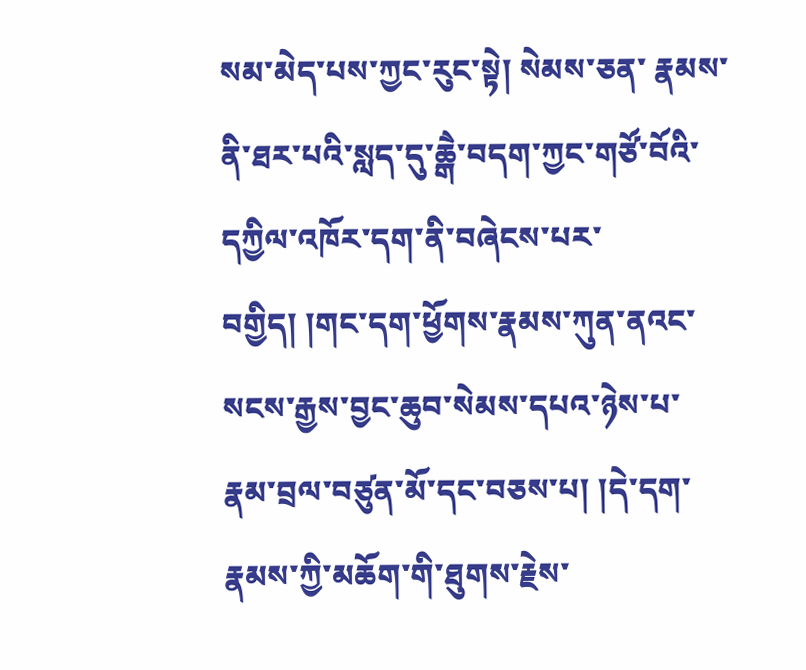སམ་མེད་པས་ཀྱང་རུང་སྟེ། སེམས་ཅན་ རྣམས་ནི་ཐར་པའི་སླད་དུ་ཆྒཻ་བདག་ཀྱང་གཙོ་བོའི་དཀྱིལ་འཁོར་དག་ནི་བཞེངས་པར་ བགྱིད། །གང་དག་ཕྱོགས་རྣམས་ཀུན་ནའང་སངས་རྒྱས་བྱང་ཆུབ་སེམས་དཔའ་ཉེས་པ་ རྣམ་བྲལ་བཙུན་མོ་དང་བཅས་པ། །དེ་དག་རྣམས་ཀྱི་མཆོག་གི་ཐུགས་རྗེས་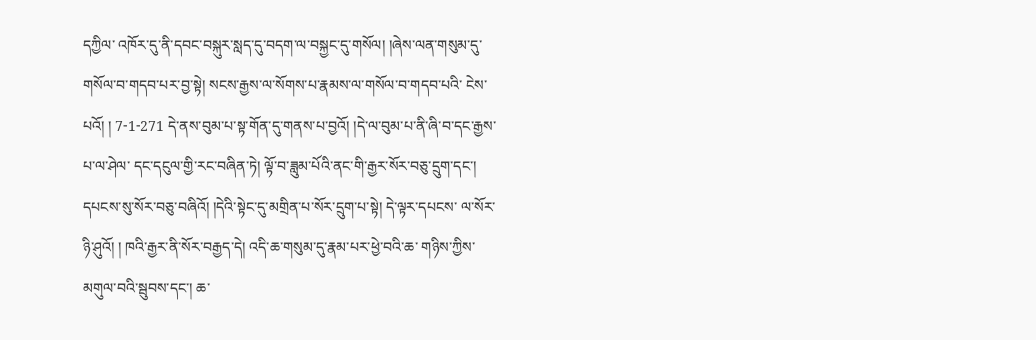དཀྱིལ་ འཁོར་དུ་ནི་དབང་བསྐུར་སླད་དུ་བདག་ལ་བསྐྱང་དུ་གསོལ། །ཞེས་ལན་གསུམ་དུ་ གསོལ་བ་གདབ་པར་བྱ་སྟེ། སངས་རྒྱས་ལ་སོགས་པ་རྣམས་ལ་གསོལ་བ་གདབ་པའི་ ངེས་པའོ། ། 7-1-271 དེ་ནས་བུམ་པ་སྟ་གོན་དུ་གནས་པ་བྱའོ། །དེ་ལ་བུམ་པ་ནི་ཞི་བ་དང་རྒྱས་པ་ལ་ཤེལ་ དང་དངུལ་གྱི་རང་བཞིན་ཏེ། ལྟོ་བ་ཟླུམ་པོའི་ནང་གི་རྒྱར་སོར་བཅུ་དྲུག་དང་། དཔངས་སུ་སོར་བཅུ་བཞིའོ། །དེའི་སྟེང་དུ་མགྲིན་པ་སོར་དྲུག་པ་སྟེ། དེ་ལྟར་དཔངས་ ལ་སོར་ཉི་ཤུའོ། ། ཁའི་རྒྱར་ནི་སོར་བརྒྱད་དེ། འདི་ཆ་གསུམ་དུ་རྣམ་པར་ཕྱེ་བའི་ཆ་ གཉིས་ཀྱིས་མགུལ་བའི་སྦུབས་དང་། ཆ་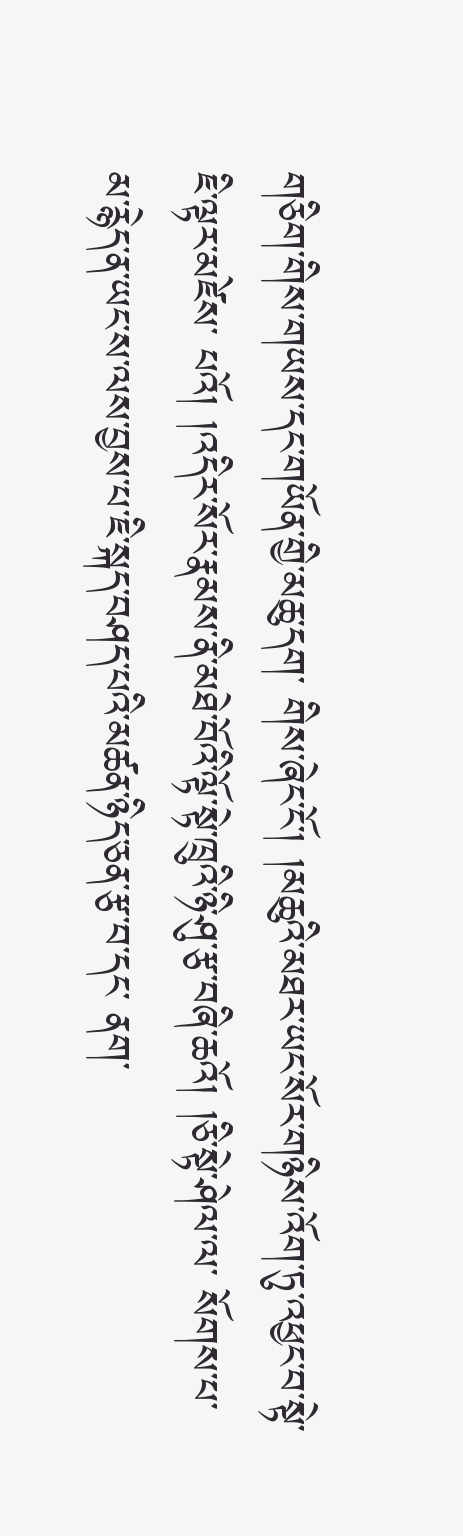གཅིག་གིས་གཡས་དང་གཡོན་གྱི་མཆུ་དག་ གིས་ཞེང་ངོ་། །མཆུའི་མཐར་ཡང་སོར་གཉིས་འོག་ཏུ་འཕྱང་བ་སྟེ་ཇི་ལྟར་མཛེས་ པའོ། །འདིར་སོར་རྣམས་ནི་མཐེ་བོའི་ལྟོ་སྟེ་ཁྲུའི་ཉི་ཤུ་རྩ་བཞི་ཆའོ། །ཅི་སྟེ་ཤེལ་ལ་ སོགས་པ་མ་རྙེད་ན་ཡང་ས་ལས་བྱས་པ་ཇི་སྐད་བཤད་པའི་མཚན་ཉིད་ཅན་རྩ་བ་དང་ ནག་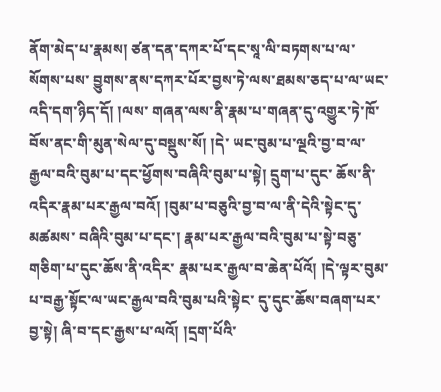ནོག་མེད་པ་རྣམས། ཙན་དན་དཀར་པོ་དང་སཱ་ལི་བཏགས་པ་ལ་སོགས་པས་ བྱུགས་ནས་དཀར་པོར་བྱས་ཏེ་ལས་ཐམས་ཅད་པ་ལ་ཡང་འདི་དག་ཉིད་དོ། །ལས་ གཞན་ལས་ནི་རྣམ་པ་གཞན་དུ་འགྱུར་ཏེ་ཁོ་བོས་ནང་གི་མུན་སེལ་དུ་བསྡུས་སོ། །དེ་ ཡང་བུམ་པ་ལྔའི་བྱ་བ་ལ་རྒྱལ་བའི་བུམ་པ་དང་ཕྱོགས་བཞིའི་བུམ་པ་སྟེ། དྲུག་པ་དུང་ ཆོས་ནི་འདིར་རྣམ་པར་རྒྱལ་བའོ། །བུམ་པ་བཅུའི་བྱ་བ་ལ་ནི་དེའི་སྟེང་དུ་མཚམས་ བཞིའི་བུམ་པ་དང་། རྣམ་པར་རྒྱལ་བའི་བུམ་པ་སྟེ་བཅུ་གཅིག་པ་དུང་ཆོས་ནི་འདིར་ རྣམ་པར་རྒྱལ་བ་ཆེན་པོའོ། །དེ་ལྟར་བུམ་པ་བརྒྱ་སྟོང་ལ་ཡང་རྒྱལ་བའི་བུམ་པའི་སྟེང་ དུ་དུང་ཆོས་བཞག་པར་བྱ་སྟེ། ཞི་བ་དང་རྒྱས་པ་ལའོ། །དྲག་པོའི་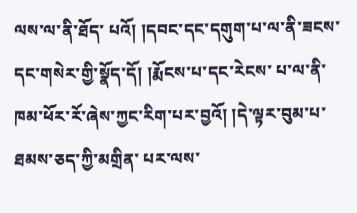ལས་ལ་ནི་ཐོད་ པའོ། །དབང་དང་དགུག་པ་ལ་ནི་ཟངས་དང་གསེར་གྱི་སྣོད་དོ། །རྨོངས་པ་དང་རེངས་ པ་ལ་ནི་ཁམ་ཕོར་རོ་ཞེས་ཀྱང་རིག་པར་བྱའོ། །དེ་ལྟར་བུམ་པ་ཐམས་ཅད་ཀྱི་མགྲིན་ པར་ལས་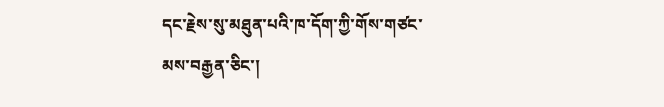དང་རྗེས་སུ་མཐུན་པའི་ཁ་དོག་ཀྱི་གོས་གཙང་མས་བརྒྱན་ཅིང་།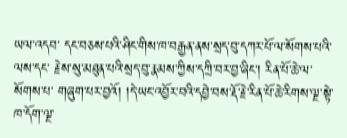ཡལ་འདབ་ དང་བཅས་པའི་ཤིང་གིས་ཁ་བརྒྱན་ནས་སྲད་བུ་དཀར་པོ་ལ་སོགས་པའི་ལས་དང་ རྗེས་སུ་མཐུན་པའི་སྲད་བུ་རྣམས་ཀྱིས་དཀྲི་བར་བྱ་ཞིང་། རིན་པོ་ཆེ་ལ་སོགས་པ་ གཞུག་པར་བྱའོ། །དེ་ཡང་འབྱོར་བའི་དབྱེ་བས་རྡོ་རྗེ་རིན་པོ་ཆེ་རིགས་ལྔ་སྟེ་ཁ་དོག་ལྔ་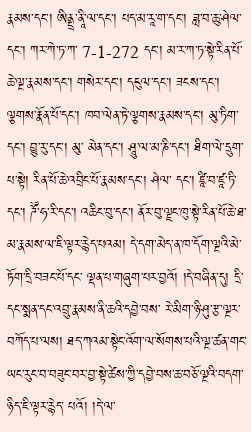རྣམས་དང་། ཨིནྡྲ་ནཱི་ལ་དང་། པད་མ་རཱ་ག་དང་། ཟླ་བ་ཆུ་ཤེལ་དང་། ཀར་ཀེ་ཏ་ཀ་ 7-1-272 དང་། མ་ར་ཀ་ཏ་སྟེ་རིན་པོ་ཆེ་ལྔ་རྣམས་དང་། གསེར་དང་། དངུལ་དང་། ཟངས་དང་། ལྕགས་རྣོན་པོ་དང་། ཁབ་ལེན་ཏེ་ལྕགས་རྣམས་དང་། མུ་ཏིག་དང་། བྱུ་རུ་དང་། མུ་ མེན་དང་། ཤཱུ་ལ་མ་ཎི་དང་། ཐིག་ལེ་དྲུག་པ་སྟེ། རིན་པོ་ཆེ་འབྲིང་པོ་རྣམས་དང་། ཤེལ་ དང་། ཛཱི་བ་ཛཱ་ཏི་དང་། ཌཽ་ཧ་རི་དང་། འཆིང་བུ་དང་། ནོར་བུ་ལྗང་ཁུ་སྟེ་རིན་པོ་ཆེ་ཐ་ མ་རྣམས་ལ་ཇི་ལྟར་རྙེད་པའམ། དེ་དག་མེད་ན་ཁ་དོག་ལྔའི་མེ་ཏོག་དྲི་བཟང་པོ་དང་ ལྡན་པ་གཞུག་པར་བྱའོ། །དེ་བཞིན་དུ། དྲི་དང་སྨན་དང་འབྲུ་རྣམས་ནི་ཆའི་དབྱེ་བས་ རེ་མིག་ཉི་ཤུ་རྩ་ལྔར་བཀོད་པ་ལས། ཐད་ཀའམ་སྟེང་འོག་ལ་སོགས་པའི་ལྔ་ཚན་གང་ ཡང་རུང་བ་བཟུང་བར་བྱ་སྟེ་ཚེས་ཀྱི་དབྱེ་བས་ཆ་བཅོ་ལྔའི་བདག་ཉིད་ཇི་ལྟར་རྙེད་ པའོ། །དེ་ལ་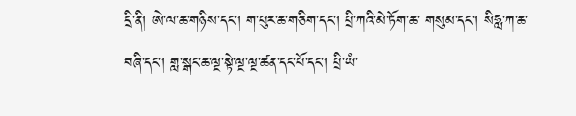དྲི་ནི། ཨེ་ལ་ཆ་གཉིས་དང་། ག་པུར་ཆ་གཅིག་དང་། པྲི་ཀའི་མེ་ཏོག་ཆ་ གསུམ་དང་། སིཧླ་ཀ་ཆ་བཞི་དང་། གླ་སྒང་ཆ་ལྔ་སྟེ་ལྔ་ལྔ་ཚན་དང་པོ་དང་། པྲི་ཡཾ་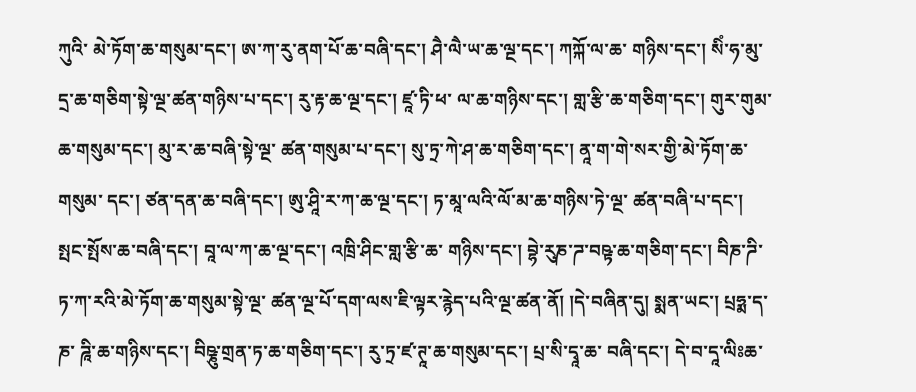ཀུའི་ མེ་ཏོག་ཆ་གསུམ་དང་། ཨ་ཀ་རུ་ནག་པོ་ཆ་བཞི་དང་། ཤཻ་ལཻ་ཡ་ཆ་ལྔ་དང་། ཀཀྐོ་ལ་ཆ་ གཉིས་དང་། སིཾ་ཧ་མུ་དྲ་ཆ་གཅིག་སྟེ་ལྔ་ཚན་གཉིས་པ་དང་། རུ་རྟ་ཆ་ལྔ་དང་། ཛཱ་ཏི་ཕ་ ལ་ཆ་གཉིས་དང་། གླ་རྩི་ཆ་གཅིག་དང་། གུར་གུམ་ཆ་གསུམ་དང་། མུ་ར་ཆ་བཞི་སྟེ་ལྔ་ ཚན་གསུམ་པ་དང་། སུ་ཏྲ་ཀེ་ཤ་ཆ་གཅིག་དང་། ནཱ་ག་གེ་སར་གྱི་མེ་ཏོག་ཆ་གསུམ་ དང་། ཙན་དན་ཆ་བཞི་དང་། ཨུ་ཤཱི་ར་ཀ་ཆ་ལྔ་དང་། ཏ་མཱ་ལའི་ལོ་མ་ཆ་གཉིས་ཏེ་ལྔ་ ཚན་བཞི་པ་དང་། སྤང་སྤོས་ཆ་བཞི་དང་། བཱ་ལ་ཀ་ཆ་ལྔ་དང་། འཁྲི་ཤིང་གླ་རྩི་ཆ་ གཉིས་དང་། བྷེ་རུཎ་ཌ་བཥྟ་ཆ་གཅིག་དང་། བིཎ་ཌི་ཏ་ཀ་རའི་མེ་ཏོག་ཆ་གསུམ་སྟེ་ལྔ་ ཚན་ལྔ་པོ་དག་ལས་ཇི་ལྟར་རྙེད་པའི་ལྔ་ཚན་ནོ། །དེ་བཞིན་དུ། སྨན་ཡང་། པྲཧྨ་ད་ཎ་ ཌཱི་ཆ་གཉིས་དང་། བིཥྞུ་གྲན་ཏ་ཆ་གཅིག་དང་། རུ་ཏྲ་ཛ་ཊཱ་ཆ་གསུམ་དང་། པྲ་སི་དྭཱ་ཆ་ བཞི་དང་། དེ་བ་དཱ་ལིཿཆ་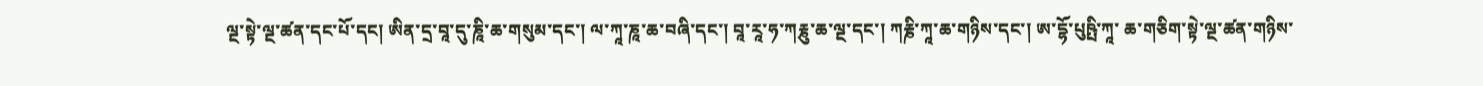ལྔ་སྟེ་ལྔ་ཚན་དང་པོ་དང། ཨིན་དྲ་བཱ་དུ་ཎཱི་ཆ་གསུམ་དང་། ལ་ཀཱ་ཎཱ་ཆ་བཞི་དང་། བཱ་རཱ་ཧ་ཀརྞུ་ཆ་ལྔ་དང་། ཀརྞི་ཀཱ་ཆ་གཉིས་དང་། ཨ་དྷོ་པུཥྤི་ཀཱ་ ཆ་གཅིག་སྟེ་ལྔ་ཚན་གཉིས་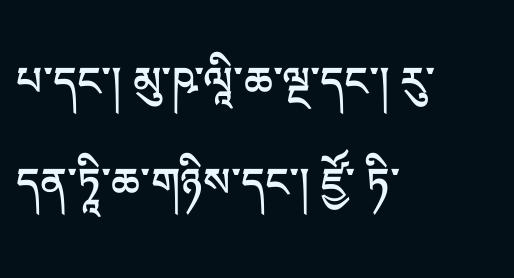པ་དང་། མུ་ཥ་ལཱི་ཆ་ལྔ་དང་། རུ་དན་ཏཱི་ཆ་གཉིས་དང་། ཛྱོ་ ཏི་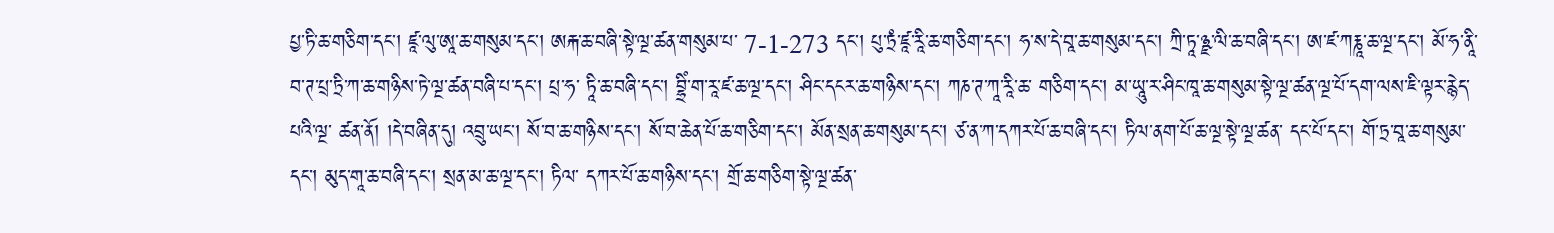པྱ་ཏི་ཆ་གཅིག་དང་། ཛཱ་ལུ་ཨཱ་ཆ་གསུམ་དང་། ཨརྐ་ཆ་བཞི་སྟེ་ལྔ་ཚན་གསུམ་པ་ 7-1-273 དང་། པུ་ཏྲཾ་ཛཱ་རཱི་ཆ་གཅིག་དང་། ཧ་ས་དེ་བཱ་ཆ་གསུམ་དང་། ཀྲི་ཏཱ་ཉྫ་ལི་ཆ་བཞི་དང་། ཨ་ཛ་ཀརྞཱ་ཆ་ལྔ་དང་། མོ་ཧ་ནཱི་བ་ཊ་པྲ་ཏྲི་ཀ་ཆ་གཉིས་ཏེ་ལྔ་ཚན་བཞི་པ་དང་། པྲ་ཧ་ ཏཱི་ཆ་བཞི་དང་། བྷྲིཾ་ག་རཱ་ཛ་ཆ་ལྔ་དང་། ཤིང་དངར་ཆ་གཉིས་དང་། ཀཎ་ཊ་ཀཱ་རཱི་ཆ་ གཅིག་དང་། མ་ཡཱུ་ར་ཤིང་ཁཱ་ཆ་གསུམ་སྟེ་ལྔ་ཚན་ལྔ་པོ་དག་ལས་ཇི་ལྟར་རྙེད་པའི་ལྔ་ ཚན་ནོ། །དེ་བཞིན་དུ། འབྲུ་ཡང་། སོ་བ་ཆ་གཉིས་དང་། སོ་བ་ཆེན་པོ་ཆ་གཅིག་དང་། མོན་སྲན་ཆ་གསུམ་དང་། ཙ་ན་ཀ་དཀར་པོ་ཆ་བཞི་དང་། ཏིལ་ནག་པོ་ཆ་ལྔ་སྟེ་ལྔ་ཚན་ དང་པོ་དང་། གོ་ཏྲ་བཱ་ཆ་གསུམ་དང་། མུད་གཱ་ཆ་བཞི་དང་། སྲན་མ་ཆ་ལྔ་དང་། ཏིལ་ དཀར་པོ་ཆ་གཉིས་དང་། གྲོ་ཆ་གཅིག་སྟེ་ལྔ་ཚན་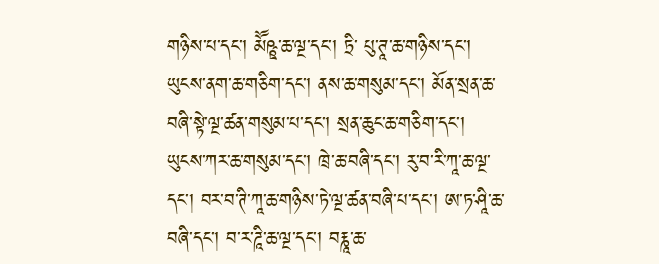གཉིས་པ་དང་། མཽཥྛ་ཆ་ལྔ་དང་། ཏྲི་ པུ་ཊཱ་ཆ་གཉིས་དང་། ཡུངས་ནག་ཆ་གཅིག་དང་། ནས་ཆ་གསུམ་དང་། མོན་སྲན་ཆ་ བཞི་སྟེ་ལྔ་ཚན་གསུམ་པ་དང་། སྲན་ཆུང་ཆ་གཅིག་དང་། ཡུངས་ཀར་ཆ་གསུམ་དང་། ཁྲེ་ཆ་བཞི་དང་། རུ་བ་རི་ཀཱ་ཆ་ལྔ་དང་། བར་བ་ཊི་ཀཱ་ཆ་གཉིས་ཏེ་ལྔ་ཚན་བཞི་པ་དང་། ཨ་ཏ་ཤཱི་ཆ་བཞི་དང་། བ་ར་ཌཱི་ཆ་ལྔ་དང་། བརྞཱ་ཆ་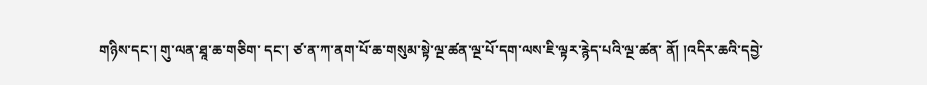གཉིས་དང་། གུ་ལན་ཐཱ་ཆ་གཅིག་ དང་། ཙ་ན་ཀ་ནག་པོ་ཆ་གསུམ་སྟེ་ལྔ་ཚན་ལྔ་པོ་དག་ལས་ཇི་ལྟར་རྙེད་པའི་ལྔ་ཚན་ ནོ། །འདིར་ཆའི་དབྱེ་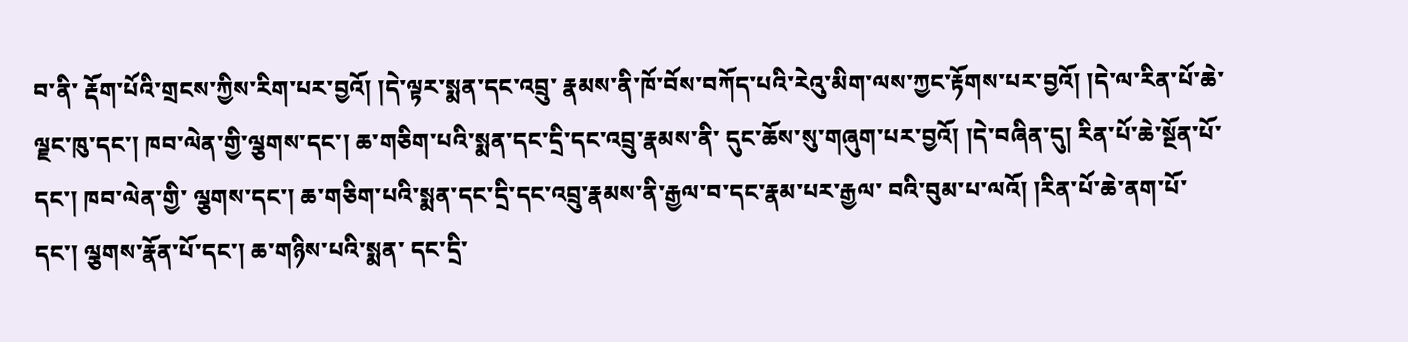བ་ནི་ རྡོག་པོའི་གྲངས་ཀྱིས་རིག་པར་བྱའོ། །དེ་ལྟར་སྨན་དང་འབྲུ་ རྣམས་ནི་ཁོ་བོས་བཀོད་པའི་རེའུ་མིག་ལས་ཀྱང་རྟོགས་པར་བྱའོ། །དེ་ལ་རིན་པོ་ཆེ་ ལྗང་ཁུ་དང་། ཁབ་ལེན་གྱི་ལྕགས་དང་། ཆ་གཅིག་པའི་སྨན་དང་དྲི་དང་འབྲུ་རྣམས་ནི་ དུང་ཆོས་སུ་གཞུག་པར་བྱའོ། །དེ་བཞིན་དུ། རིན་པོ་ཆེ་སྔོན་པོ་དང་། ཁབ་ལེན་གྱི་ ལྕགས་དང་། ཆ་གཅིག་པའི་སྨན་དང་དྲི་དང་འབྲུ་རྣམས་ནི་རྒྱལ་བ་དང་རྣམ་པར་རྒྱལ་ བའི་བུམ་པ་ལའོ། །རིན་པོ་ཆེ་ནག་པོ་དང་། ལྕགས་རྣོན་པོ་དང་། ཆ་གཉིས་པའི་སྨན་ དང་དྲི་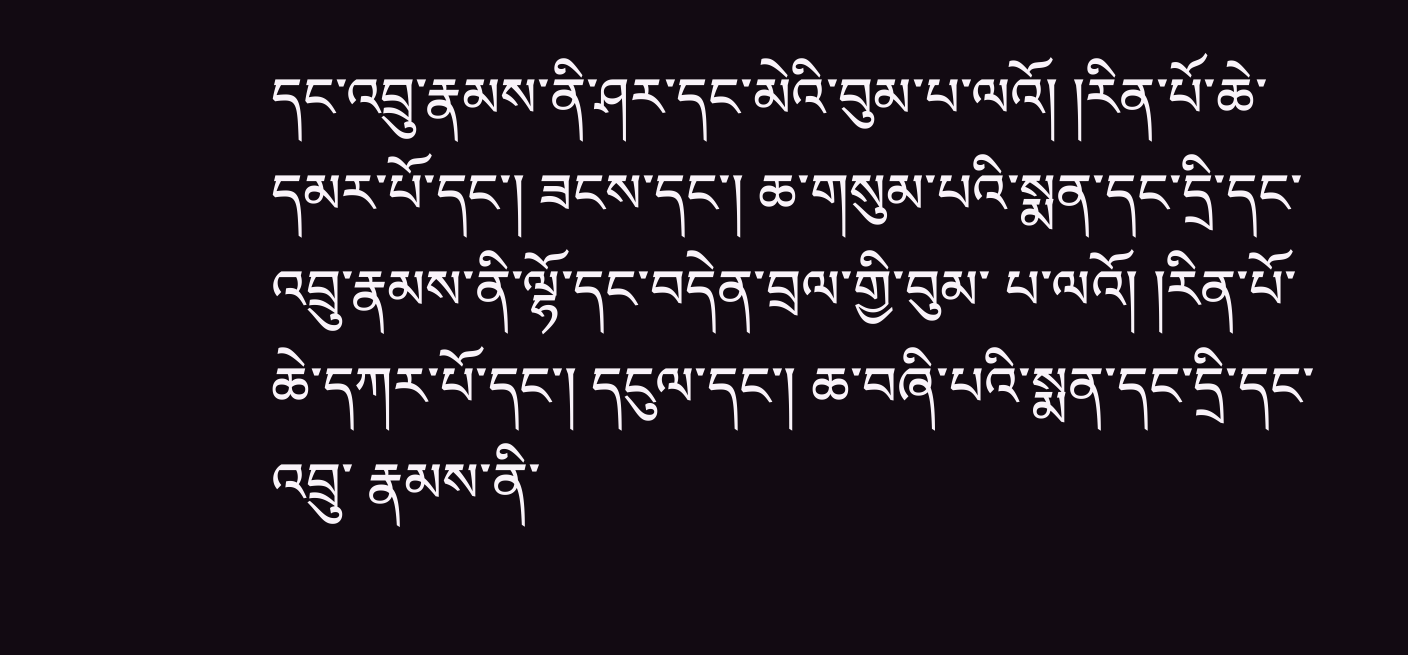དང་འབྲུ་རྣམས་ནི་ཤར་དང་མེའི་བུམ་པ་ལའོ། །རིན་པོ་ཆེ་དམར་པོ་དང་། ཟངས་དང་། ཆ་གསུམ་པའི་སྨན་དང་དྲི་དང་འབྲུ་རྣམས་ནི་ལྷོ་དང་བདེན་བྲལ་གྱི་བུམ་ པ་ལའོ། །རིན་པོ་ཆེ་དཀར་པོ་དང་། དངུལ་དང་། ཆ་བཞི་པའི་སྨན་དང་དྲི་དང་འབྲུ་ རྣམས་ནི་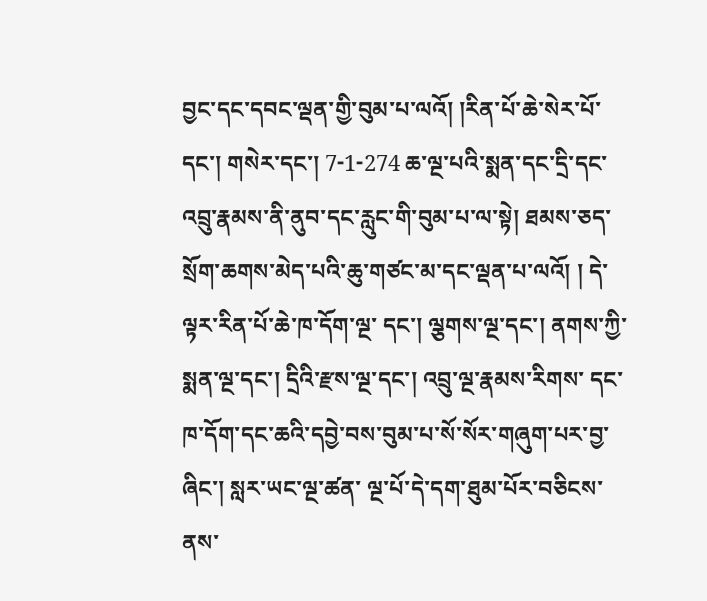བྱང་དང་དབང་ལྡན་གྱི་བུམ་པ་ལའོ། །རིན་པོ་ཆེ་སེར་པོ་དང་། གསེར་དང་། 7-1-274 ཆ་ལྔ་པའི་སྨན་དང་དྲི་དང་འབྲུ་རྣམས་ནི་ནུབ་དང་རླུང་གི་བུམ་པ་ལ་སྟེ། ཐམས་ཅད་ སྲོག་ཆགས་མེད་པའི་ཆུ་གཙང་མ་དང་ལྡན་པ་ལའོ། ། དེ་ལྟར་རིན་པོ་ཆེ་ཁ་དོག་ལྔ་ དང་། ལྕགས་ལྔ་དང་། ནགས་ཀྱི་སྨན་ལྔ་དང་། དྲིའི་རྫས་ལྔ་དང་། འབྲུ་ལྔ་རྣམས་རིགས་ དང་ཁ་དོག་དང་ཆའི་དབྱེ་བས་བུམ་པ་སོ་སོར་གཞུག་པར་བྱ་ཞིང་། སླར་ཡང་ལྔ་ཚན་ ལྔ་པོ་དེ་དག་ཐུམ་པོར་བཅིངས་ནས་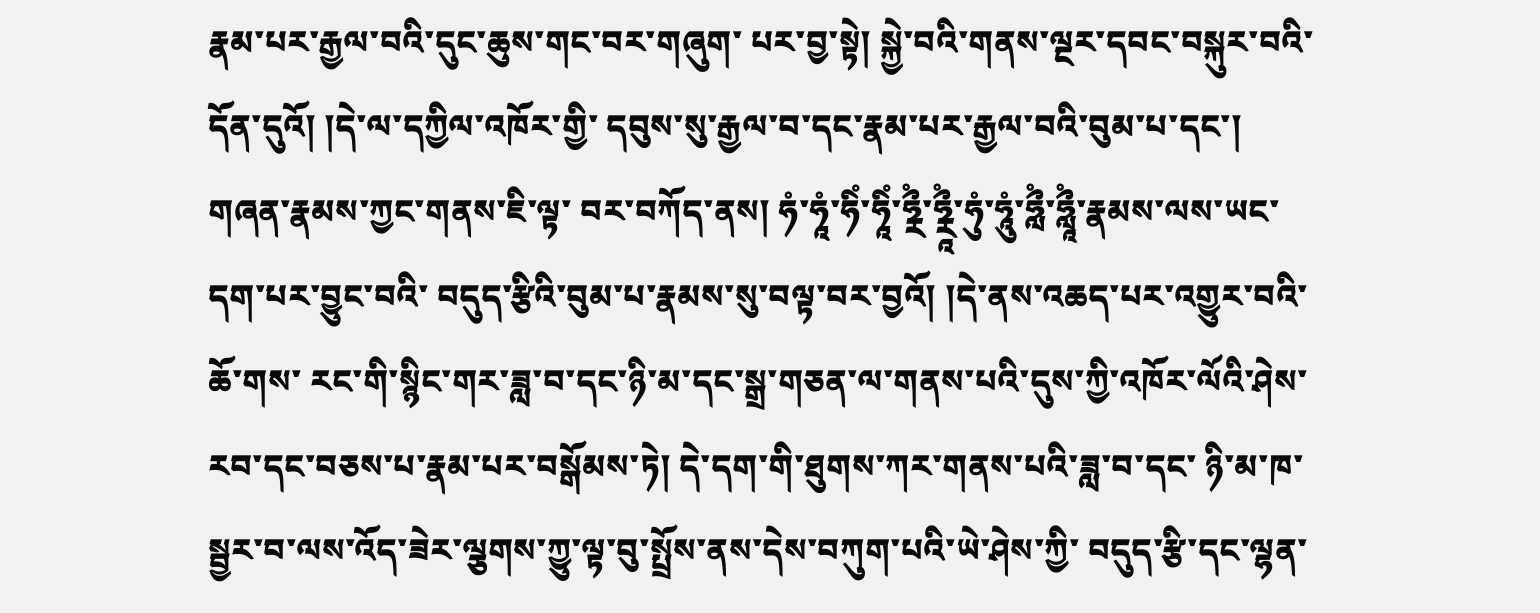རྣམ་པར་རྒྱལ་བའི་དུང་ཆུས་གང་བར་གཞུག་ པར་བྱ་སྟེ། སྐྱེ་བའི་གནས་ལྔར་དབང་བསྐུར་བའི་དོན་དུའོ། །དེ་ལ་དཀྱིལ་འཁོར་གྱི་ དབུས་སུ་རྒྱལ་བ་དང་རྣམ་པར་རྒྱལ་བའི་བུམ་པ་དང་། གཞན་རྣམས་ཀྱང་གནས་ཇི་ལྟ་ བར་བཀོད་ནས། ཧཾ་ཧཱཾ་ཧིཾ་ཧཱིཾ་ཧྼྀཾ་ཧྼཱྀཾ་ཧུཾ་ཧཱུཾ་ཧླྀཾ་ཧླཱྀཾ་རྣམས་ལས་ཡང་དག་པར་བྱུང་བའི་ བདུད་རྩིའི་བུམ་པ་རྣམས་སུ་བལྟ་བར་བྱའོ། །དེ་ནས་འཆད་པར་འགྱུར་བའི་ཆོ་གས་ རང་གི་སྙིང་གར་ཟླ་བ་དང་ཉི་མ་དང་སྒྲ་གཅན་ལ་གནས་པའི་དུས་ཀྱི་འཁོར་ལོའི་ཤེས་ རབ་དང་བཅས་པ་རྣམ་པར་བསྒོམས་ཏེ། དེ་དག་གི་ཐུགས་ཀར་གནས་པའི་ཟླ་བ་དང་ ཉི་མ་ཁ་སྦྱར་བ་ལས་འོད་ཟེར་ལྕགས་ཀྱུ་ལྟ་བུ་སྤྲོས་ནས་དེས་བཀུག་པའི་ཡེ་ཤེས་ཀྱི་ བདུད་རྩི་དང་ལྷན་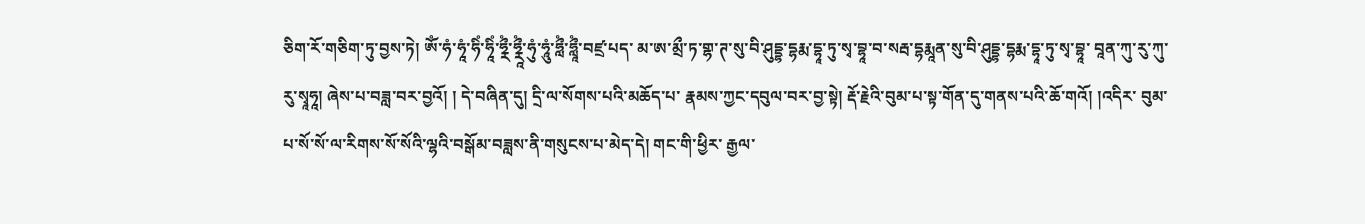ཅིག་རོ་གཅིག་ཏུ་བྱས་ཏེ། ཨོཾ་ཧཾ་ཧཱཾ་ཧིཾ་ཧཱིཾ་ཧྼྀཾ་ཧྼཱྀཾ་ཧུཾ་ཧཱུཾ་ཧླྀཾ་ཧླཱྀཾ་བཛྲ་པད་ མ་ཨ་མྲྀ་ཏ་གྷ་ཊ་སུ་བི་ཤུདྡྷ་དྷརྨ་དྷཱ་ཏུ་སྭ་བྷཱ་བ་སརྦ་དྷརྨཱན་སུ་བི་ཤུདྡྷ་དྷརྨ་དྷཱ་ཏུ་སྭ་བྷཱ་ བཱན་ཀུ་རུ་ཀུ་རུ་སྭཱཧཱ། ཞེས་པ་བཟླ་བར་བྱའོ། ། དེ་བཞིན་དུ། དྲི་ལ་སོགས་པའི་མཆོད་པ་ རྣམས་ཀྱང་དབུལ་བར་བྱ་སྟེ། རྡོ་རྗེའི་བུམ་པ་སྟ་གོན་དུ་གནས་པའི་ཆོ་གའོ། །འདིར་ བུམ་པ་སོ་སོ་ལ་རིགས་སོ་སོའི་ལྷའི་བསྒོམ་བཟླས་ནི་གསུངས་པ་མེད་དེ། གང་གི་ཕྱིར་ རྒྱལ་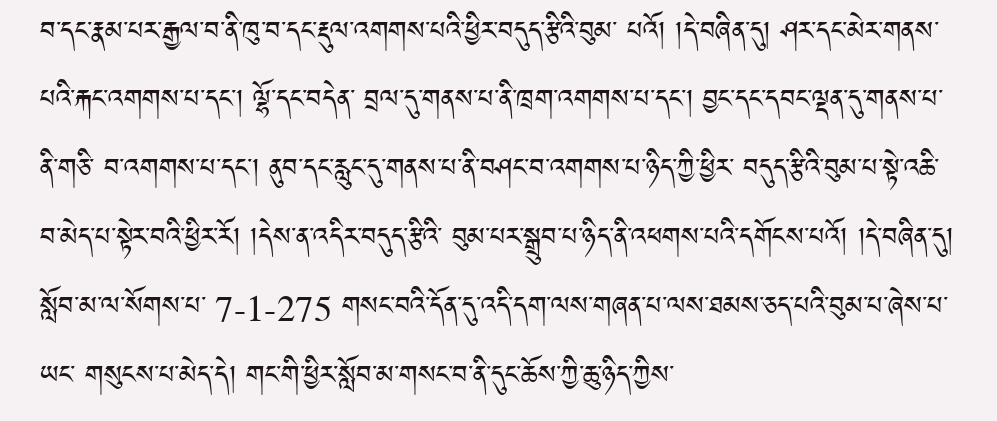བ་དང་རྣམ་པར་རྒྱལ་བ་ནི་ཁུ་བ་དང་རྡུལ་འགགས་པའི་ཕྱིར་བདུད་རྩིའི་བུམ་ པའོ། །དེ་བཞིན་དུ། ཤར་དང་མེར་གནས་པའི་རྐང་འགགས་པ་དང་། ལྷོ་དང་བདེན་ བྲལ་དུ་གནས་པ་ནི་ཁྲག་འགགས་པ་དང་། བྱང་དང་དབང་ལྡན་དུ་གནས་པ་ནི་གཅི་ བ་འགགས་པ་དང་། ནུབ་དང་རླུང་དུ་གནས་པ་ནི་བཤང་བ་འགགས་པ་ཉིད་ཀྱི་ཕྱིར་ བདུད་རྩིའི་བུམ་པ་སྟེ་འཆི་བ་མེད་པ་སྟེར་བའི་ཕྱིར་རོ། །དེས་ན་འདིར་བདུད་རྩིའི་ བུམ་པར་སྒྲུབ་པ་ཉིད་ནི་འཕགས་པའི་དགོངས་པའོ། །དེ་བཞིན་དུ། སློབ་མ་ལ་སོགས་པ་ 7-1-275 གསང་བའི་དོན་དུ་འདི་དག་ལས་གཞན་པ་ལས་ཐམས་ཅད་པའི་བུམ་པ་ཞེས་པ་ཡང་ གསུངས་པ་མེད་དེ། གང་གི་ཕྱིར་སློབ་མ་གསང་བ་ནི་དུང་ཆོས་ཀྱི་ཆུ་ཉིད་ཀྱིས་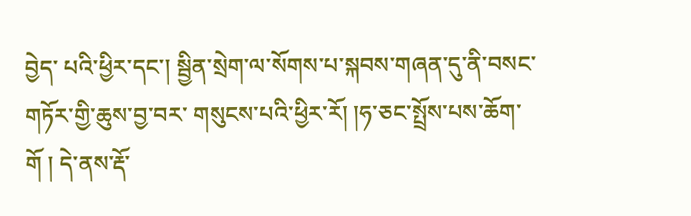བྱེད་ པའི་ཕྱིར་དང་། སྦྱིན་སྲེག་ལ་སོགས་པ་སྐབས་གཞན་དུ་ནི་བསང་གཏོར་གྱི་ཆུས་བྱ་བར་ གསུངས་པའི་ཕྱིར་རོ། །ཧ་ཅང་སྤྲོས་པས་ཆོག་གོ ། དེ་ནས་རྡོ་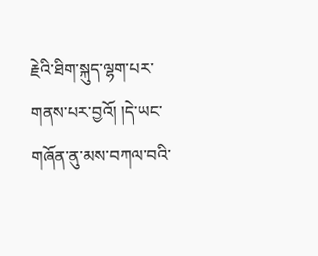རྗེའི་ཐིག་སྐུད་ལྷག་པར་གནས་པར་བྱའོ། །དེ་ཡང་གཞོན་ནུ་མས་བཀལ་བའི་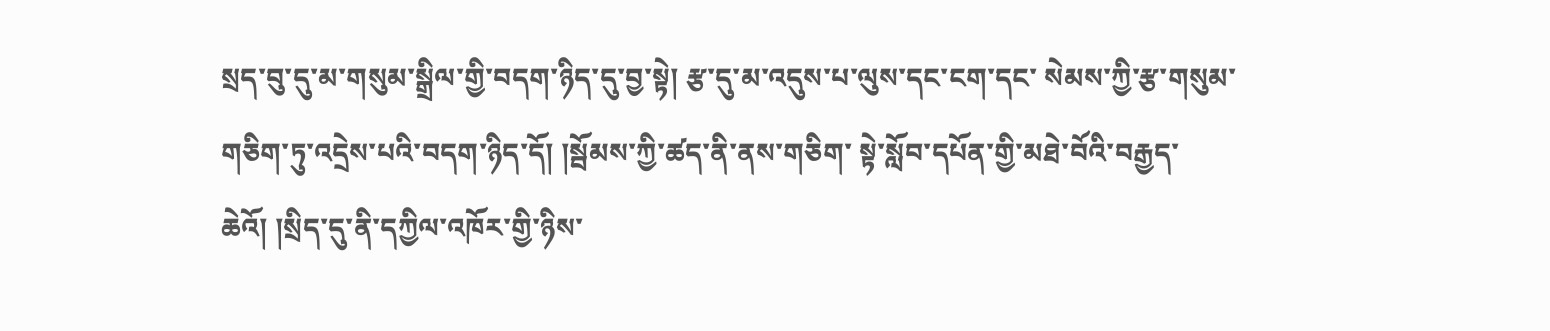སྲད་བུ་དུ་མ་གསུམ་སྒྲིལ་གྱི་བདག་ཉིད་དུ་བྱ་སྟེ། རྩ་དུ་མ་འདུས་པ་ལུས་དང་ངག་དང་ སེམས་ཀྱི་རྩ་གསུམ་གཅིག་ཏུ་འདྲེས་པའི་བདག་ཉིད་དོ། །སྦོམས་ཀྱི་ཚད་ནི་ནས་གཅིག་ སྟེ་སློབ་དཔོན་གྱི་མཐེ་བོའི་བརྒྱད་ཆེའོ། །སྲིད་དུ་ནི་དཀྱིལ་འཁོར་གྱི་ཉིས་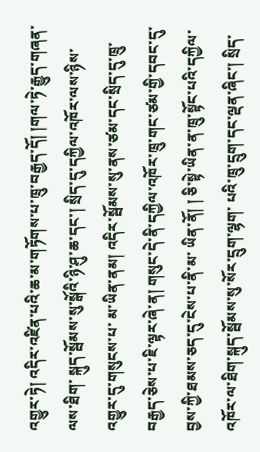འགྱུར་ཏེ། འདིར་འཛིན་པའི་ཆ་མ་གཏོགས་པ་ཁྲུ་བརྒྱད་དོ། །གལ་ཏེ་རྒྱུད་གཞན་ལས་ཐིག་ སྐུད་སྦོམས་སུ་སྒོའི་ཉི་ཤུ་ཆ་དང་། སྲིད་དུ་དཀྱིལ་འཁོར་ལས་ཉིས་འགྱུར་དུ་གསུངས་པ་ མ་ཡིན་ནམ། འདིར་སྦོམས་སུ་ནས་ཙམ་དང་སྲིད་དུ་ཁྲུ་བརྒྱད་ཅེས་པ་ཇི་ལྟར་ཞེ་ན། གསུང་དེ་ནི་དཀྱིལ་འཁོར་ཁྲུ་གང་ཙམ་གྱི་དབང་དུ་བྱས་ཀྱི་ཐམས་ཅད་དུ་ངེས་པ་ནི་མ་ ཡིན་ནོ། ། ཅི་སྟེ་ཡིན་ན་ཁྲུ་སྟོང་པའི་དཀྱིལ་འཁོར་ལ་ཐིག་སྐུད་སྦོམས་སུ་སོར་དྲུག་ལྷག་ པའི་ཁྲུ་དྲུག་དང་ལྡན་ཞིང་། སྲིད་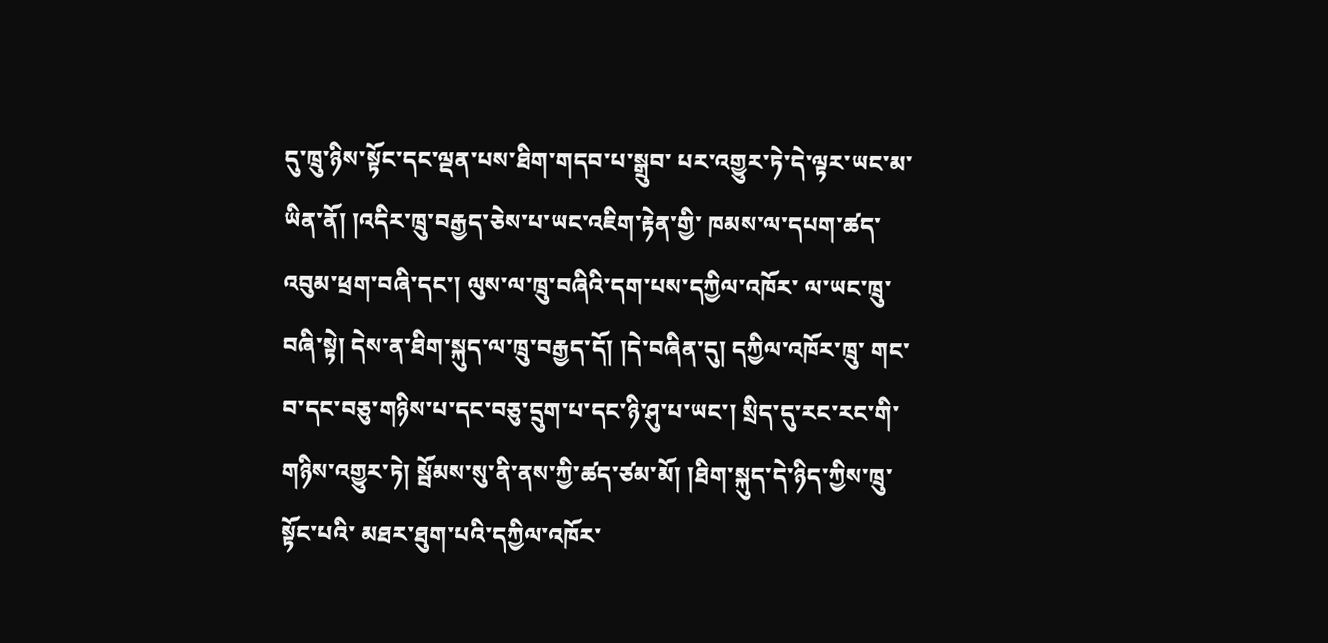དུ་ཁྲུ་ཉིས་སྟོང་དང་ལྡན་པས་ཐིག་གདབ་པ་སྒྲུབ་ པར་འགྱུར་ཏེ་དེ་ལྟར་ཡང་མ་ཡིན་ནོ། །འདིར་ཁྲུ་བརྒྱད་ཅེས་པ་ཡང་འཇིག་རྟེན་གྱི་ ཁམས་ལ་དཔག་ཚད་འབུམ་ཕྲག་བཞི་དང་། ལུས་ལ་ཁྲུ་བཞིའི་དག་པས་དཀྱིལ་འཁོར་ ལ་ཡང་ཁྲུ་བཞི་སྟེ། དེས་ན་ཐིག་སྐུད་ལ་ཁྲུ་བརྒྱད་དོ། །དེ་བཞིན་དུ། དཀྱིལ་འཁོར་ཁྲུ་ གང་བ་དང་བཅུ་གཉིས་པ་དང་བཅུ་དྲུག་པ་དང་ཉི་ཤུ་པ་ཡང་། སྲིད་དུ་རང་རང་གི་ གཉིས་འགྱུར་ཏེ། སྦོམས་སུ་ནི་ནས་ཀྱི་ཚད་ཙམ་མོ། །ཐིག་སྐུད་དེ་ཉིད་ཀྱིས་ཁྲུ་སྟོང་པའི་ མཐར་ཐུག་པའི་དཀྱིལ་འཁོར་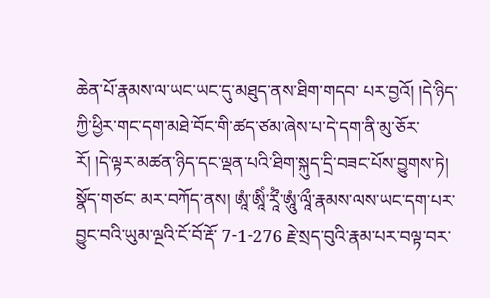ཆེན་པོ་རྣམས་ལ་ཡང་ཡང་དུ་མཐུད་ནས་ཐིག་གདབ་ པར་བྱའོ། །དེ་ཉིད་ཀྱི་ཕྱིར་གང་དག་མཐེ་བོང་གི་ཚད་ཙམ་ཞེས་པ་དེ་དག་ནི་མུ་ཅོར་ རོ། །དེ་ལྟར་མཚན་ཉིད་དང་ལྡན་པའི་ཐིག་སྐུད་དྲི་བཟང་པོས་བྱུགས་ཏེ། སྣོད་གཙང་ མར་བཀོད་ནས། ཨཱཾ་ཨཱིཾ་རཱྀཾ་ཨཱུཾ་ལཱྀ་རྣམས་ལས་ཡང་དག་པར་བྱུང་བའི་ཡུམ་ལྔའི་ངོ་བོ་རྡོ་ 7-1-276 རྗེ་སྲད་བུའི་རྣམ་པར་བལྟ་བར་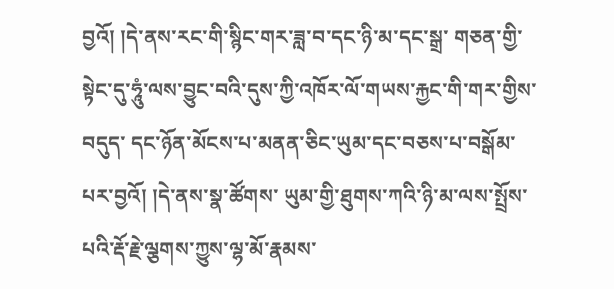བྱའོ། །དེ་ནས་རང་གི་སྙིང་གར་ཟླ་བ་དང་ཉི་མ་དང་སྒྲ་ གཅན་གྱི་སྟེང་དུ་ཧཱུཾ་ལས་བྱུང་བའི་དུས་ཀྱི་འཁོར་ལོ་གཡས་རྐྱང་གི་གར་གྱིས་བདུད་ དང་ཉོན་མོངས་པ་མནན་ཅིང་ཡུམ་དང་བཅས་པ་བསྒོམ་པར་བྱའོ། །དེ་ནས་སྣ་ཚོགས་ ཡུམ་གྱི་ཐུགས་ཀའི་ཉི་མ་ལས་སྤྲོས་པའི་རྡོ་རྗེ་ལྕགས་ཀྱུས་ལྷ་མོ་རྣམས་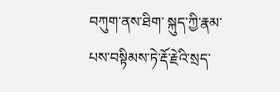བཀུག་ནས་ཐིག་ སྐུད་ཀྱི་རྣམ་པས་བསྟིམས་ཏེ་རྡོ་རྗེའི་སྲད་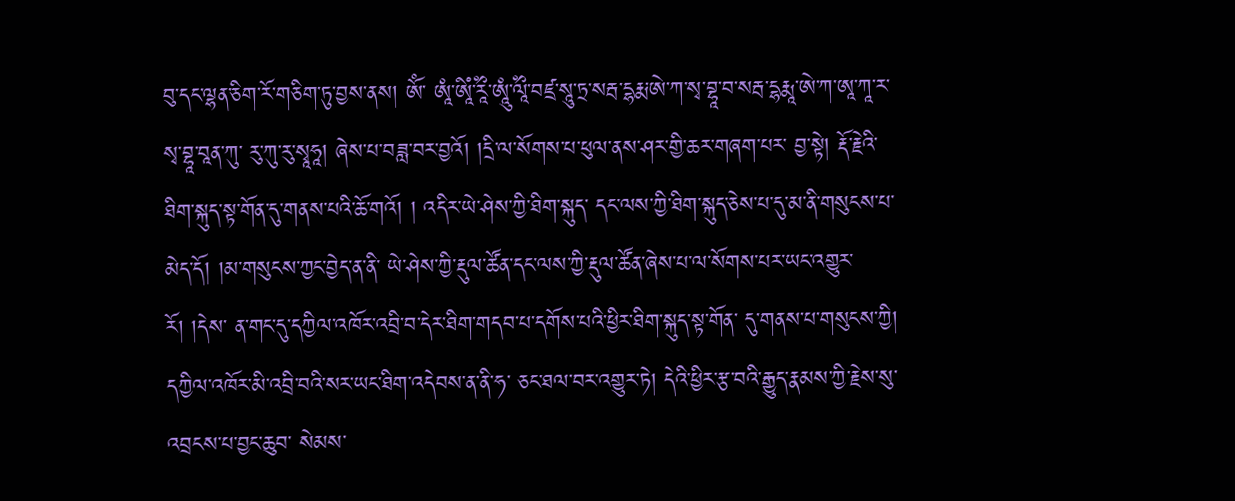བུ་དང་ལྷན་ཅིག་རོ་གཅིག་ཏུ་བྱས་ནས། ཨོཾ་ ཨཱཾ་ཨཱིཾ་རཱྀཾ་ཨཱུཾ་ལཱྀཾ་བཛྲ་སཱུ་ཏྲ་སརྦ་དྷརྨ་ཨེ་ཀ་སྭ་བྷཱ་བ་སརྦ་དྷརྨཱ་ཨེ་ཀ་ཨཱ་ཀཱ་ར་སྭ་བྷཱ་བཱན་ཀུ་ རུ་ཀུ་རུ་སྭཱཧཱ། ཞེས་པ་བཟླ་བར་བྱའོ། །དྲི་ལ་སོགས་པ་ཕུལ་ནས་ཤར་གྱི་ཆར་གཞག་པར་ བྱ་སྟེ། རྡོ་རྗེའི་ཐིག་སྐུད་སྟ་གོན་དུ་གནས་པའི་ཆོ་གའོ། ། འདིར་ཡེ་ཤེས་ཀྱི་ཐིག་སྐུད་ དང་ལས་ཀྱི་ཐིག་སྐུད་ཅེས་པ་དུ་མ་ནི་གསུངས་པ་མེད་དོ། །མ་གསུངས་ཀྱང་བྱེད་ན་ནི་ ཡེ་ཤེས་ཀྱི་རྡུལ་ཚོན་དང་ལས་ཀྱི་རྡུལ་ཚོན་ཞེས་པ་ལ་སོགས་པར་ཡང་འགྱུར་རོ། །དེས་ ན་གང་དུ་དཀྱིལ་འཁོར་འབྲི་བ་དེར་ཐིག་གདབ་པ་དགོས་པའི་ཕྱིར་ཐིག་སྐུད་སྟ་གོན་ དུ་གནས་པ་གསུངས་ཀྱི། དཀྱིལ་འཁོར་མི་འབྲི་བའི་སར་ཡང་ཐིག་འདེབས་ན་ནི་ཧ་ ཅང་ཐལ་བར་འགྱུར་ཏེ། དེའི་ཕྱིར་རྩ་བའི་རྒྱུད་རྣམས་ཀྱི་རྗེས་སུ་འབྲངས་པ་བྱང་ཆུབ་ སེམས་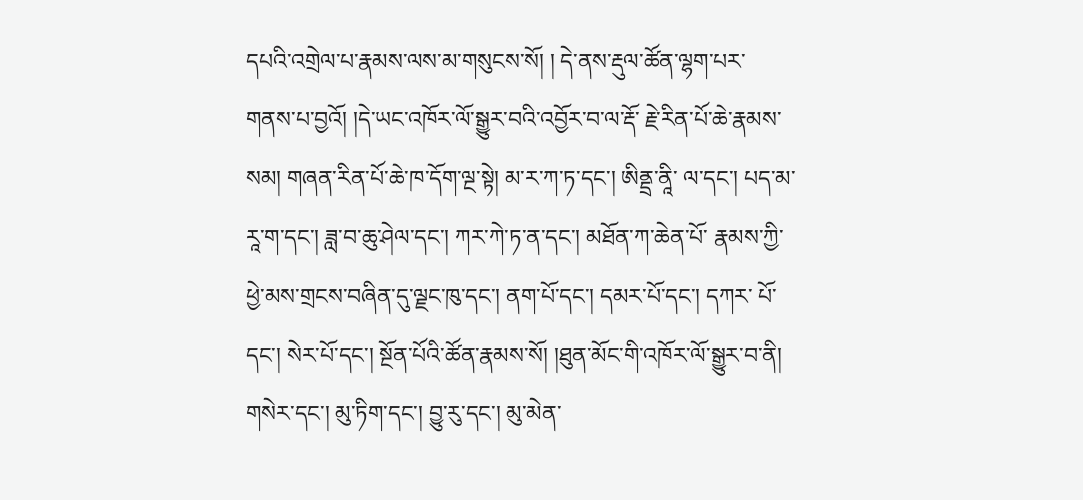དཔའི་འགྲེལ་པ་རྣམས་ལས་མ་གསུངས་སོ། ། དེ་ནས་རྡུལ་ཚོན་ལྷག་པར་གནས་པ་བྱའོ། །དེ་ཡང་འཁོར་ལོ་སྒྱུར་བའི་འབྱོར་བ་ལ་རྡོ་ རྗེ་རིན་པོ་ཆེ་རྣམས་སམ། གཞན་རིན་པོ་ཆེ་ཁ་དོག་ལྔ་སྟེ། མ་ར་ཀ་ཏ་དང་། ཨིནྡྲ་ནཱི་ ལ་དང་། པད་མ་རཱ་ག་དང་། ཟླ་བ་ཆུ་ཤེལ་དང་། ཀར་ཀེ་ཏ་ན་དང་། མཐོན་ཀ་ཆེན་པོ་ རྣམས་ཀྱི་ཕྱེ་མས་གྲངས་བཞིན་དུ་ལྗང་ཁུ་དང་། ནག་པོ་དང་། དམར་པོ་དང་། དཀར་ པོ་དང་། སེར་པོ་དང་། སྔོན་པོའི་ཚོན་རྣམས་སོ། །ཐུན་མོང་གི་འཁོར་ལོ་སྒྱུར་བ་ནི། གསེར་དང་། མུ་ཏིག་དང་། བྱུ་རུ་དང་། མུ་མེན་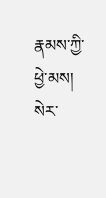རྣམས་ཀྱི་ཕྱེ་མས། སེར་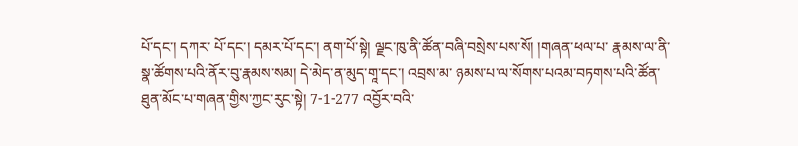པོ་དང་། དཀར་ པོ་དང་། དམར་པོ་དང་། ནག་པོ་སྟེ། ལྗང་ཁུ་ནི་ཚོན་བཞི་བསྲེས་པས་སོ། །གཞན་ཕལ་པ་ རྣམས་ལ་ནི་སྣ་ཚོགས་པའི་ནོར་བུ་རྣམས་སམ། དེ་མེད་ན་མུད་གཱ་དང་། འབྲས་མ་ ཉམས་པ་ལ་སོགས་པའམ་བཏགས་པའི་ཚོན་ཐུན་མོང་པ་གཞན་གྱིས་ཀྱང་རུང་སྟེ། 7-1-277 འབྱོར་བའི་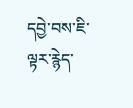དབྱེ་བས་ཇི་ལྟར་རྙེད་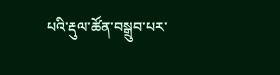པའི་རྡུལ་ཚོན་བསྒྲུབ་པར་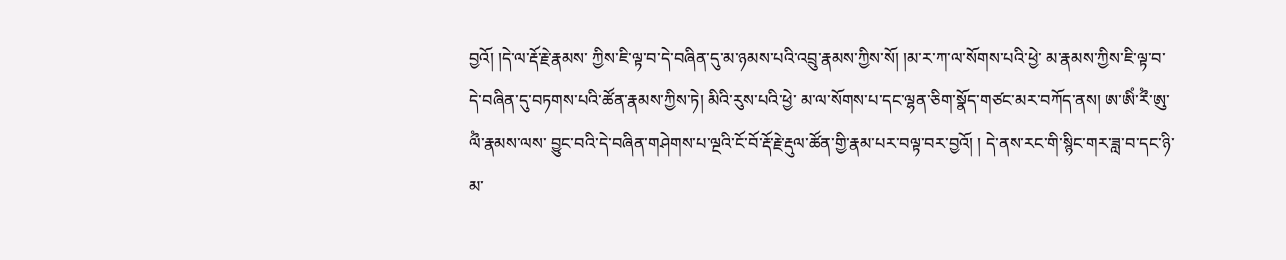བྱའོ། །དེ་ལ་རྡོ་རྗེ་རྣམས་ ཀྱིས་ཇི་ལྟ་བ་དེ་བཞིན་དུ་མ་ཉམས་པའི་འབྲུ་རྣམས་ཀྱིས་སོ། །མ་ར་ཀ་ལ་སོགས་པའི་ཕྱེ་ མ་རྣམས་ཀྱིས་ཇི་ལྟ་བ་དེ་བཞིན་དུ་བཏགས་པའི་ཚོན་རྣམས་ཀྱིས་ཏེ། མིའི་རུས་པའི་ཕྱེ་ མ་ལ་སོགས་པ་དང་ལྷན་ཅིག་སྣོད་གཙང་མར་བཀོད་ནས། ཨ་ཨིཾ་རྀཾ་ཨུ་ལྀཾ་རྣམས་ལས་ བྱུང་བའི་དེ་བཞིན་གཤེགས་པ་ལྔའི་ངོ་བོ་རྡོ་རྗེ་རྡུལ་ཚོན་གྱི་རྣམ་པར་བལྟ་བར་བྱའོ། ། དེ་ནས་རང་གི་སྙིང་གར་ཟླ་བ་དང་ཉི་མ་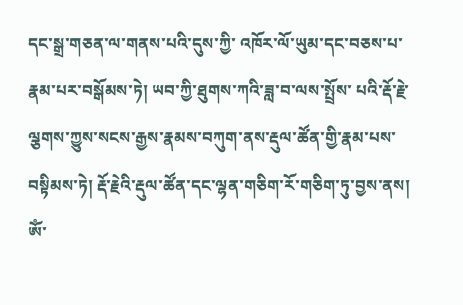དང་སྒྲ་གཅན་ལ་གནས་པའི་དུས་ཀྱི་ འཁོར་ལོ་ཡུམ་དང་བཅས་པ་རྣམ་པར་བསྒོམས་ཏེ། ཡབ་ཀྱི་ཐུགས་ཀའི་ཟླ་བ་ལས་སྤྲོས་ པའི་རྡོ་རྗེ་ལྕགས་ཀྱུས་སངས་རྒྱས་རྣམས་བཀུག་ནས་རྡུལ་ཚོན་གྱི་རྣམ་པས་བསྟིམས་ཏེ། རྡོ་རྗེའི་རྡུལ་ཚོན་དང་ལྷན་གཅིག་རོ་གཅིག་ཏུ་བྱས་ནས། ཨོཾ་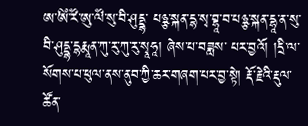ཨ་ཨིཾ་རྀཾ་ཨུ་ལྀཾ་སུ་བི་ཤུདྡྷ་ པཉྩ་སྐན་དྷ་སྭ་བྷཱ་བ་པཉྩ་སྐན་དྷཱ་ན་སུ་བི་ཤུདྡྷ་དྷརྨཱན་ཀུ་རུ་ཀུ་རུ་སྭཱཧཱ། ཞེས་པ་བཟླས་ པར་བྱའོ། །དྲི་ལ་སོགས་པ་ཕུལ་ནས་ནུབ་ཀྱི་ཆར་གཞག་པར་བྱ་སྟེ། རྡོ་རྗེའི་རྡུལ་ཚོན་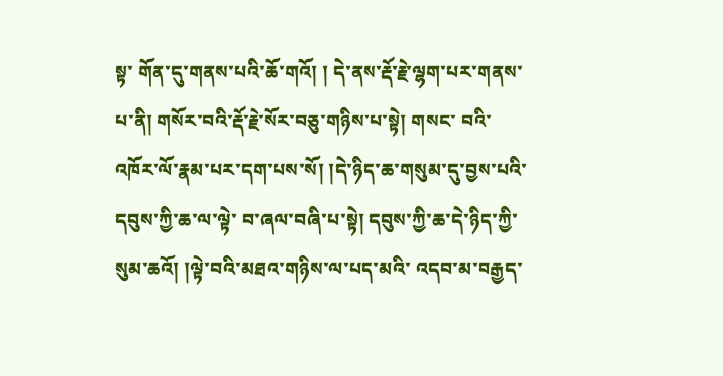སྟ་ གོན་དུ་གནས་པའི་ཆོ་གའོ། ། དེ་ནས་རྡོ་རྗེ་ལྷག་པར་གནས་པ་ནི། གསོར་བའི་རྡོ་རྗེ་སོར་བཅུ་གཉིས་པ་སྟེ། གསང་ བའི་འཁོར་ལོ་རྣམ་པར་དག་པས་སོ། །དེ་ཉིད་ཆ་གསུམ་དུ་བྱས་པའི་དབུས་ཀྱི་ཆ་ལ་ལྟེ་ བ་ཞལ་བཞི་པ་སྟེ། དབུས་ཀྱི་ཆ་དེ་ཉིད་ཀྱི་སུམ་ཆའོ། །ལྟེ་བའི་མཐའ་གཉིས་ལ་པད་མའི་ འདབ་མ་བརྒྱད་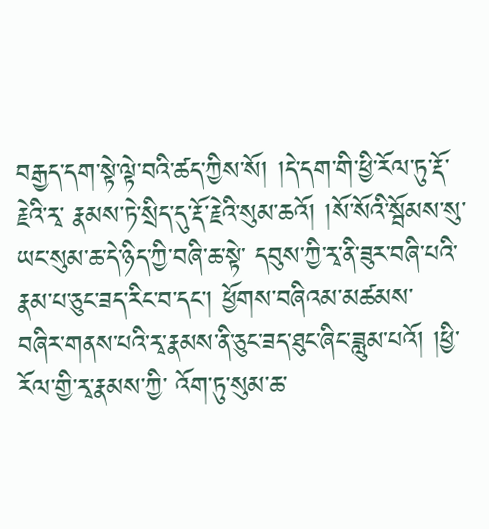བརྒྱད་དག་སྟེ་ལྟེ་བའི་ཚད་ཀྱིས་སོ། །དེ་དག་གི་ཕྱི་རོལ་ཏུ་རྡོ་རྗེའི་རྭ་ རྣམས་ཏེ་སྲིད་དུ་རྡོ་རྗེའི་སུམ་ཆའོ། །སོ་སོའི་སྦོམས་སུ་ཡང་སུམ་ཆ་དེ་ཉིད་ཀྱི་བཞི་ཆ་སྟེ་ དབུས་ཀྱི་རྭ་ནི་ཟུར་བཞི་པའི་རྣམ་པ་ཅུང་ཟད་རིང་བ་དང་། ཕྱོགས་བཞིའམ་མཚམས་ བཞིར་གནས་པའི་རྭ་རྣམས་ནི་ཅུང་ཟད་ཐུང་ཞིང་ཟླུམ་པའོ། །ཕྱི་རོལ་གྱི་རྭ་རྣམས་ཀྱི་ འོག་ཏུ་སུམ་ཆ་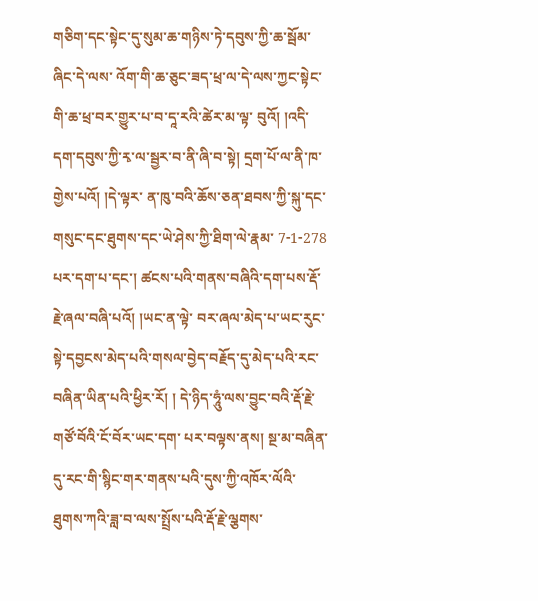གཅིག་དང་སྟེང་དུ་སུམ་ཆ་གཉིས་ཏེ་དབུས་ཀྱི་ཆ་སྦོམ་ཞིང་དེ་ལས་ འོག་གི་ཆ་ཅུང་ཟད་ཕྲ་ལ་དེ་ལས་ཀྱང་སྟེང་གི་ཆ་ཕྲ་བར་གྱུར་པ་བ་དཱ་རའི་ཚེར་མ་ལྟ་ བུའོ། །འདི་དག་དབུས་ཀྱི་རྭ་ལ་སྦྱར་བ་ནི་ཞི་བ་སྟེ། དྲག་པོ་ལ་ནི་ཁ་གྱེས་པའོ། །དེ་ལྟར་ ན་ཁུ་བའི་ཆོས་ཅན་ཐབས་ཀྱི་སྐུ་དང་གསུང་དང་ཐུགས་དང་ཡེ་ཤེས་ཀྱི་ཐིག་ལེ་རྣམ་ 7-1-278 པར་དག་པ་དང་། ཚངས་པའི་གནས་བཞིའི་དག་པས་རྡོ་རྗེ་ཞལ་བཞི་པའོ། །ཡང་ན་ལྟེ་ བར་ཞལ་མེད་པ་ཡང་རུང་སྟེ་དབྱངས་མེད་པའི་གསལ་བྱེད་བརྗོད་དུ་མེད་པའི་རང་ བཞིན་ཡིན་པའི་ཕྱིར་རོ། ། དེ་ཉིད་ཧཱུཾ་ལས་བྱུང་བའི་རྡོ་རྗེ་གཙོ་བོའི་ངོ་བོར་ཡང་དག་ པར་བལྟས་ནས། སྔ་མ་བཞིན་དུ་རང་གི་སྙིང་གར་གནས་པའི་དུས་ཀྱི་འཁོར་ལོའི་ ཐུགས་ཀའི་ཟླ་བ་ལས་སྤྲོས་པའི་རྡོ་རྗེ་ལྕགས་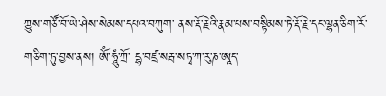ཀྱུས་གཙོ་བོ་ཡེ་ཤེས་སེམས་དཔའ་བཀུག་ ནས་རྡོ་རྗེའི་རྣམ་པས་བསྟིམས་ཏེ་རྡོ་རྗེ་དང་ལྷན་ཅིག་རོ་གཅིག་ཏུ་བྱས་ནས། ཨོཾ་ཧཱུཾ་ཀྲོ་ དྷ་བཛྲ་སརྦ་སཏྭ་ཀ་རུ་ཎ་ཨཱད་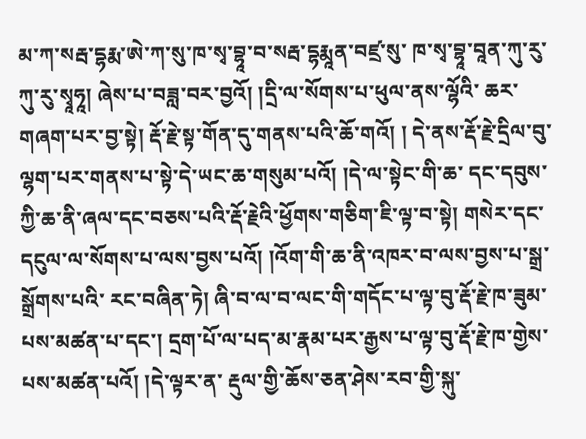མ་ཀ་སརྦ་དྷརྨ་ཨེ་ཀ་སུ་ཁ་སྭ་བྷཱ་བ་སརྦ་དྷརྨཱན་བཛྲ་སུ་ ཁ་སྭ་བྷཱ་བཱན་ཀུ་རུ་ཀུ་རུ་སྭཱཧཱ། ཞེས་པ་བཟླ་བར་བྱའོ། །དྲི་ལ་སོགས་པ་ཕུལ་ནས་ལྷོའི་ ཆར་གཞག་པར་བྱ་སྟེ། རྡོ་རྗེ་སྟ་གོན་དུ་གནས་པའི་ཆོ་གའོ། ། དེ་ནས་རྡོ་རྗེ་དྲིལ་བུ་ལྷག་པར་གནས་པ་སྟེ་དེ་ཡང་ཆ་གསུམ་པའོ། །དེ་ལ་སྟེང་གི་ཆ་ དང་དབུས་ཀྱི་ཆ་ནི་ཞལ་དང་བཅས་པའི་རྡོ་རྗེའི་ཕྱོགས་གཅིག་ཇི་ལྟ་བ་སྟེ། གསེར་དང་ དངུལ་ལ་སོགས་པ་ལས་བྱས་པའོ། །འོག་གི་ཆ་ནི་འཁར་བ་ལས་བྱས་པ་སྒྲ་སྒྲོགས་པའི་ རང་བཞིན་ཏེ། ཞི་བ་ལ་བ་ལང་གི་གདོང་པ་ལྟ་བུ་རྡོ་རྗེ་ཁ་ཟུམ་པས་མཚན་པ་དང་། དྲག་པོ་ལ་པད་མ་རྣམ་པར་རྒྱས་པ་ལྟ་བུ་རྡོ་རྗེ་ཁ་གྱེས་པས་མཚན་པའོ། །དེ་ལྟར་ན་ རྡུལ་གྱི་ཆོས་ཅན་ཤེས་རབ་གྱི་སྐུ་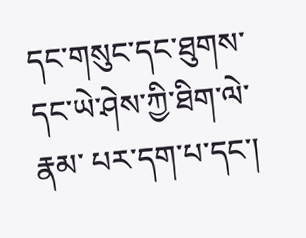དང་གསུང་དང་ཐུགས་དང་ཡེ་ཤེས་ཀྱི་ཐིག་ལེ་རྣམ་ པར་དག་པ་དང་།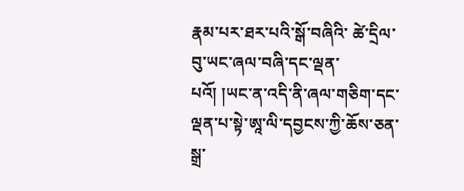རྣམ་པར་ཐར་པའི་སྒོ་བཞིའི་ ཚེ་དྲིལ་བུ་ཡང་ཞལ་བཞི་དང་ལྡན་ པའོ། །ཡང་ན་འདི་ནི་ཞལ་གཅིག་དང་ལྡན་པ་སྟེ་ཨཱ་ལི་དབྱངས་ཀྱི་ཆོས་ཅན་སྒྲ་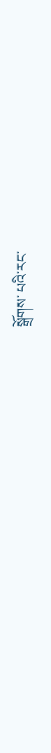སྒྲོགས་ པའི་རང་